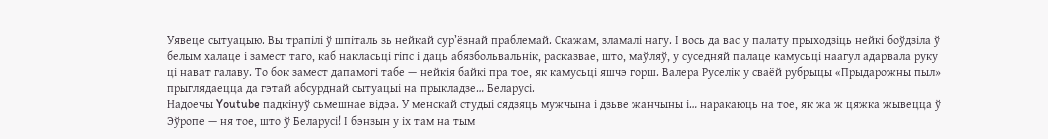Уявеце сытуацыю. Вы трапілі ў шпіталь зь нейкай сур’ёзнай праблемай. Скажам, зламалі нагу. І вось да вас у палату прыходзіць нейкі боўдзіла ў белым халаце і замест таго, каб накласьці гіпс і даць абязбольвальнік, расказвае, што, маўляў, у суседняй палаце камусьці наагул адарвала руку ці нават галаву. То бок замест дапамогі табе — нейкія байкі пра тое, як камусьці яшчэ горш. Валера Руселік у сваёй рубрыцы «Прыдарожны пыл» прыглядаецца да гэтай абсурднай сытуацыі на прыкладзе… Беларусі.
Надоечы Youtube падкінуў сьмешнае відэа. У менскай студыі сядзяць мужчына і дзьве жанчыны і… наракаюць на тое, як жа ж цяжка жывецца ў Эўропе — ня тое, што ў Беларусі! І бэнзын у іх там на тым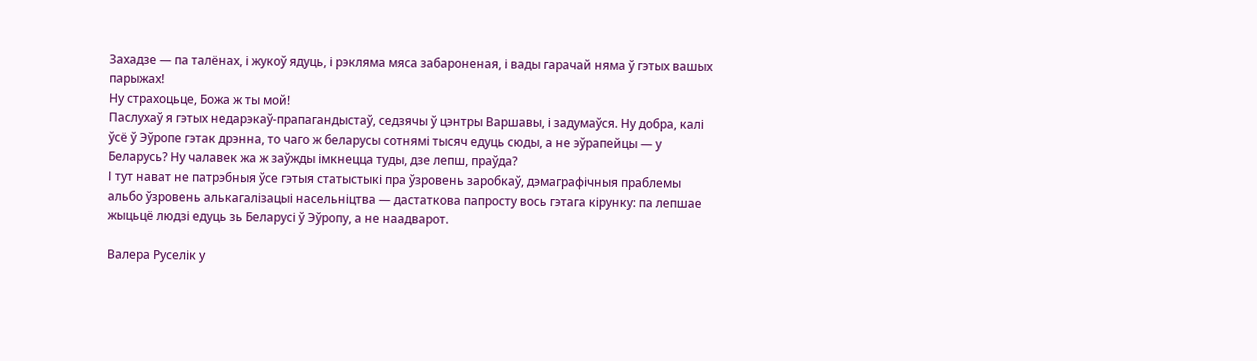Захадзе — па талёнах, і жукоў ядуць, і рэкляма мяса забароненая, і вады гарачай няма ў гэтых вашых парыжах!
Ну страхоцьце, Божа ж ты мой!
Паслухаў я гэтых недарэкаў-прапагандыстаў, седзячы ў цэнтры Варшавы, і задумаўся. Ну добра, калі ўсё ў Эўропе гэтак дрэнна, то чаго ж беларусы сотнямі тысяч едуць сюды, а не эўрапейцы — у Беларусь? Ну чалавек жа ж заўжды імкнецца туды, дзе лепш, праўда?
І тут нават не патрэбныя ўсе гэтыя статыстыкі пра ўзровень заробкаў, дэмаграфічныя праблемы альбо ўзровень алькагалізацыі насельніцтва — дастаткова папросту вось гэтага кірунку: па лепшае жыцьцё людзі едуць зь Беларусі ў Эўропу, а не наадварот.

Валера Руселік у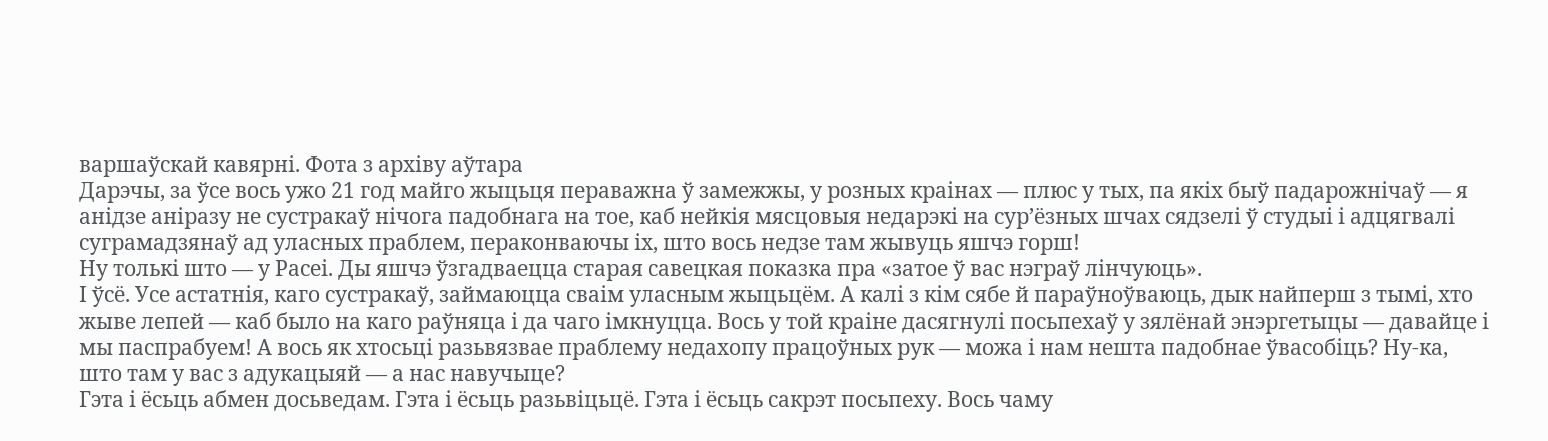варшаўскай кавярні. Фота з архіву аўтара
Дарэчы, за ўсе вось ужо 21 год майго жыцьця пераважна ў замежжы, у розных краінах — плюс у тых, па якіх быў падарожнічаў — я анідзе аніразу не сустракаў нічога падобнага на тое, каб нейкія мясцовыя недарэкі на сур’ёзных шчах сядзелі ў студыі і адцягвалі суграмадзянаў ад уласных праблем, пераконваючы іх, што вось недзе там жывуць яшчэ горш!
Ну толькі што — у Расеі. Ды яшчэ ўзгадваецца старая савецкая показка пра «затое ў вас нэграў лінчуюць».
І ўсё. Усе астатнія, каго сустракаў, займаюцца сваім уласным жыцьцём. А калі з кім сябе й параўноўваюць, дык найперш з тымі, хто жыве лепей — каб было на каго раўняца і да чаго імкнуцца. Вось у той краіне дасягнулі посьпехаў у зялёнай энэргетыцы — давайце і мы паспрабуем! А вось як хтосьці разьвязвае праблему недахопу працоўных рук — можа і нам нешта падобнае ўвасобіць? Ну-ка, што там у вас з адукацыяй — а нас навучыце?
Гэта і ёсьць абмен досьведам. Гэта і ёсьць разьвіцьцё. Гэта і ёсьць сакрэт посьпеху. Вось чаму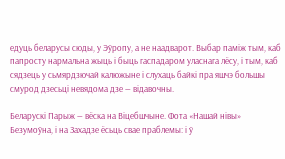едуць беларусы сюды, у Эўропу, а не наадварот. Выбар паміж тым, каб папросту нармальна жыць і быць гаспадаром уласнага лёсу, і тым, каб сядзець у сьмярдзючай калюжыне і слухаць байкі пра яшчэ большы смурод дзесьці невядома дзе — відавочны.

Беларускі Парыж — вёска на Віцебшчыне. Фота «Нашай нівы»
Безумоўна, і на Захадзе ёсьць свае праблемы: і ў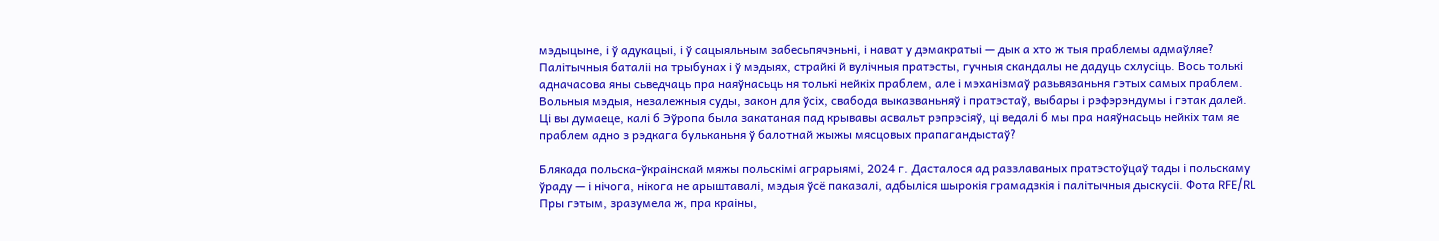мэдыцыне, і ў адукацыі, і ў сацыяльным забесьпячэньні, і нават у дэмакратыі — дык а хто ж тыя праблемы адмаўляе? Палітычныя баталіі на трыбунах і ў мэдыях, страйкі й вулічныя пратэсты, гучныя скандалы не дадуць схлусіць. Вось толькі адначасова яны сьведчаць пра наяўнасьць ня толькі нейкіх праблем, але і мэханізмаў разьвязаньня гэтых самых праблем. Вольныя мэдыя, незалежныя суды, закон для ўсіх, свабода выказваньняў і пратэстаў, выбары і рэфэрэндумы і гэтак далей.
Ці вы думаеце, калі б Эўропа была закатаная пад крывавы асвальт рэпрэсіяў, ці ведалі б мы пра наяўнасьць нейкіх там яе праблем адно з рэдкага бульканьня ў балотнай жыжы мясцовых прапагандыстаў?

Блякада польска-ўкраінскай мяжы польскімі аграрыямі, 2024 г. Дасталося ад раззлаваных пратэстоўцаў тады і польскаму ўраду — і нічога, нікога не арыштавалі, мэдыя ўсё паказалі, адбыліся шырокія грамадзкія і палітычныя дыскусіі. Фота RFE/RL
Пры гэтым, зразумела ж, пра краіны,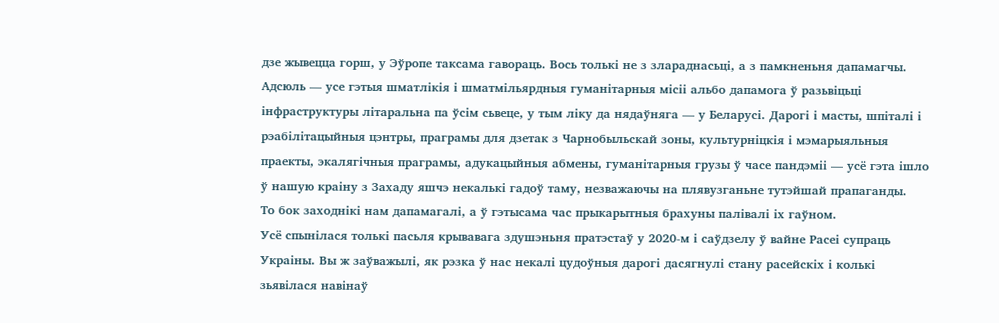дзе жывецца горш, у Эўропе таксама гавораць. Вось толькі не з злараднасьці, а з памкненьня дапамагчы. Адсюль — усе гэтыя шматлікія і шматмільярдныя гуманітарныя місіі альбо дапамога ў разьвіцьці інфраструктуры літаральна па ўсім сьвеце, у тым ліку да нядаўняга — у Беларусі. Дарогі і масты, шпіталі і рэабілітацыйныя цэнтры, праграмы для дзетак з Чарнобыльскай зоны, культурніцкія і мэмарыяльныя праекты, экалягічныя праграмы, адукацыйныя абмены, гуманітарныя грузы ў часе пандэміі — усё гэта ішло ў нашую краіну з Захаду яшчэ некалькі гадоў таму, незважаючы на плявузганьне тутэйшай прапаганды.
То бок заходнікі нам дапамагалі, а ў гэтысама час прыкарытныя брахуны палівалі іх гаўном.
Усё спынілася толькі пасьля крывавага здушэньня пратэстаў у 2020-м і саўдзелу ў вайне Расеі супраць Украіны. Вы ж заўважылі, як рэзка ў нас некалі цудоўныя дарогі дасягнулі стану расейскіх і колькі зьявілася навінаў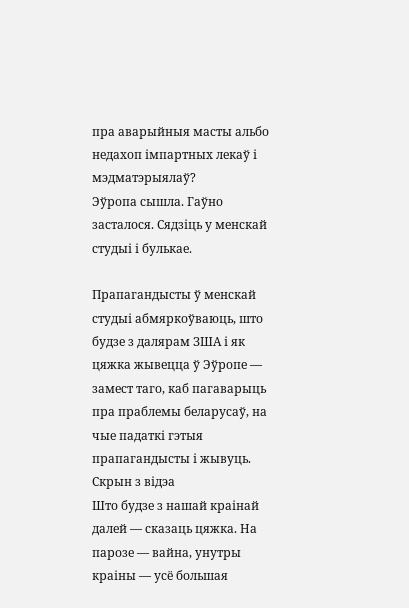пра аварыйныя масты альбо недахоп імпартных лекаў і мэдматэрыялаў?
Эўропа сышла. Гаўно засталося. Сядзіць у менскай студыі і булькае.

Прапагандысты ў менскай студыі абмяркоўваюць, што будзе з далярам ЗША і як цяжка жывецца ў Эўропе — замест таго, каб пагаварыць пра праблемы беларусаў, на чые падаткі гэтыя прапагандысты і жывуць. Скрын з відэа
Што будзе з нашай краінай далей — сказаць цяжка. На парозе — вайна, унутры краіны — усё большая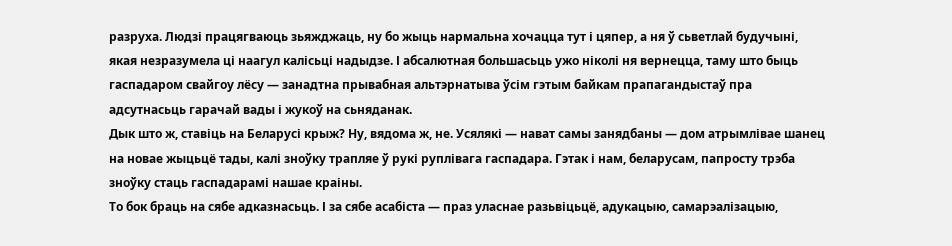разруха. Людзі працягваюць зьяжджаць, ну бо жыць нармальна хочацца тут і цяпер, а ня ў сьветлай будучыні, якая незразумела ці наагул калісьці надыдзе. І абсалютная большасьць ужо ніколі ня вернецца, таму што быць гаспадаром свайгоу лёсу — занадтна прывабная альтэрнатыва ўсім гэтым байкам прапагандыстаў пра адсутнасьць гарачай вады і жукоў на сьняданак.
Дык што ж, ставіць на Беларусі крыж? Ну, вядома ж, не. Усялякі — нават самы занядбаны — дом атрымлівае шанец на новае жыцьцё тады, калі зноўку трапляе ў рукі руплівага гаспадара. Гэтак і нам, беларусам, папросту трэба зноўку стаць гаспадарамі нашае краіны.
То бок браць на сябе адказнасьць. І за сябе асабіста — праз уласнае разьвіцьцё, адукацыю, самарэалізацыю,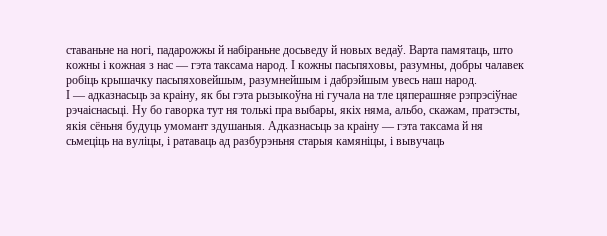ставаньне на ногі, падарожжы й набіраньне досьведу й новых ведаў. Варта памятаць, што кожны і кожная з нас — гэта таксама народ. І кожны пасьпяховы, разумны, добры чалавек робіць крышачку пасьпяховейшым, разумнейшым і дабрэйшым увесь наш народ.
І — адказнасьць за краіну, як бы гэта рызыкоўна ні гучала на тле цяперашняе рэпрэсіўнае рэчаіснасьці. Ну бо гаворка тут ня толькі пра выбары, якіх няма, альбо, скажам, пратэсты, якія сёньня будуць умомант здушаныя. Адказнасьць за краіну — гэта таксама й ня сьмеціць на вуліцы, і ратаваць ад разбурэньня старыя камяніцы, і вывучаць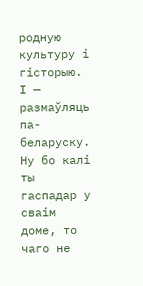родную культуру і гісторыю.
І — размаўляць па-беларуску. Ну бо калі ты гаспадар у сваім доме, то чаго не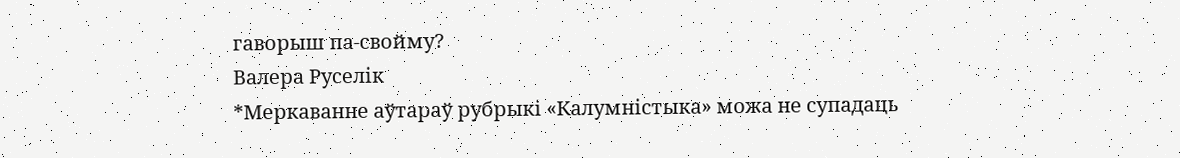гаворыш па-свойму?
Валера Руселік
*Меркаванне аўтараў рубрыкі «Калумністыка» можа не супадаць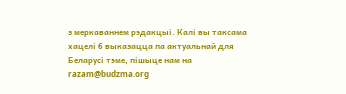з меркаваннем рэдакцыі. Калі вы таксама хацелі б выказацца па актуальнай для Беларусі тэме, пішыце нам на razam@budzma.org